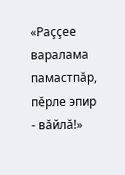«Раççее варалама памастпăр, пĕрле эпир - вăйлă!»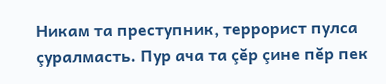Никам та преступник, террорист пулса çуралмасть. Пур ача та çĕр çине пĕр пек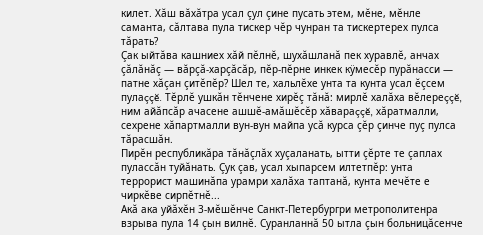килет. Хăш вăхăтра усал çул çине пусать этем, мĕне, мĕнле саманта, сăлтава пула тискер чĕр чунран та тискертерех пулса тăрать?
Çак ыйтăва кашниех хăй пĕлнĕ, шухăшланă пек хуравлĕ, анчах çăлăнăç — вăрçă-харçăсăр, пĕр-пĕрне инкек кÿмесĕр пурăнасси — патне хăçан çитĕпĕр? Шел те, хальлĕхе унта та кунта усал ĕçсем пулаççĕ. Тĕрлĕ ушкăн тĕнчене хирĕç тăнă: мирлĕ халăха вĕлереççĕ, ним айăпсăр ачасене ашшĕ-амăшĕсĕр хăвараççĕ, хăратмалли, сехрене хăпартмалли вун-вун майпа усă курса çĕр çинче пуç пулса тăрасшăн.
Пирĕн республикăра тăнăçлăх хуçаланать, ытти çĕрте те çаплах пулассăн туйăнать. Çук çав, усал хыпарсем илтетпĕр: унта террорист машинăпа урамри халăха таптанă, кунта мечĕте е чиркĕве сирпĕтнĕ...
Акă ака уйăхĕн 3-мĕшĕнче Санкт-Петербургри метрополитенра взрыва пула 14 çын вилнĕ. Суранланнă 50 ытла çын больницăсенче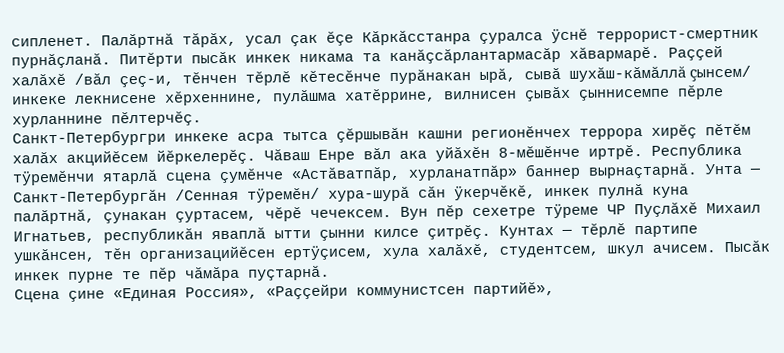сипленет. Палăртнă тăрăх, усал çак ĕçе Кăркăсстанра çуралса ÿснĕ террорист-смертник пурнăçланă. Питĕрти пысăк инкек никама та канăçсăрлантармасăр хăвармарĕ. Раççей халăхĕ /вăл çеç-и, тĕнчен тĕрлĕ кĕтесĕнче пурăнакан ырă, сывă шухăш-кăмăллă çынсем/ инкеке лекнисене хĕрхеннине, пулăшма хатĕррине, вилнисен çывăх çыннисемпе пĕрле хурланнине пĕлтерчĕç.
Санкт-Петербургри инкеке асра тытса çĕршывăн кашни регионĕнчех террора хирĕç пĕтĕм халăх акцийĕсем йĕркелерĕç. Чăваш Енре вăл ака уйăхĕн 8-мĕшĕнче иртрĕ. Республика тÿремĕнчи ятарлă сцена çумĕнче «Астăватпăр, хурланатпăр» баннер вырнаçтарнă. Унта — Санкт-Петербургăн /Сенная тÿремĕн/ хура-шурă сăн ÿкерчĕкĕ, инкек пулнă куна палăртнă, çунакан çуртасем, чĕрĕ чечексем. Вун пĕр сехетре тÿреме ЧР Пуçлăхĕ Михаил Игнатьев, республикăн яваплă ытти çынни килсе çитрĕç. Кунтах — тĕрлĕ партипе ушкăнсен, тĕн организацийĕсен ертÿçисем, хула халăхĕ, студентсем, шкул ачисем. Пысăк инкек пурне те пĕр чăмăра пуçтарнă.
Сцена çине «Единая Россия», «Раççейри коммунистсен партийĕ»,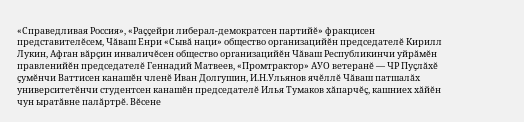«Справедливая Россия», «Раççейри либерал-демократсен партийĕ» фракцисен представителĕсем, Чăваш Енри «Сывă наци» общество организацийĕн председателĕ Кирилл Лукин, Афган вăрçин инваличĕсен общество организацийĕн Чăваш Республикинчи уйрăмĕн правленийĕн председателĕ Геннадий Матвеев, «Промтрактор» АУО ветеранĕ — ЧР Пуçлăхĕ çумĕнчи Ваттисен канашĕн членĕ Иван Долгушин, И.Н.Ульянов ячĕллĕ Чăваш патшалăх университетĕнчи студентсен канашĕн председателĕ Илья Тумаков хăпарчĕç, кашниех хăйĕн чун ыратăвне палăртрĕ. Вĕсене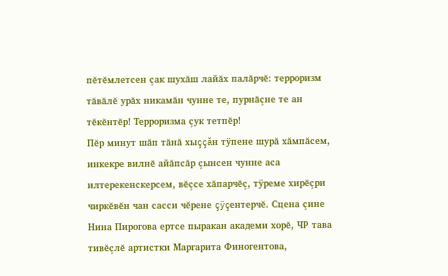пĕтĕмлетсен çак шухăш лайăх палăрчĕ: терроризм тăвăлĕ урăх никамăн чунне те, пурнăçне те ан тĕкĕнтĕр! Терроризма çук тетпĕр!
Пĕр минут шăп тăнă хыççăн тÿпене шурă хăмпăсем, инкекре вилнĕ айăпсăр çынсен чунне аса илтерекенскерсем, вĕçсе хăпарчĕç, тÿреме хирĕçри чиркĕвĕн чан сасси чĕрене çÿçентерчĕ. Сцена çине Нина Пирогова ертсе пыракан академи хорĕ, ЧР тава тивĕçлĕ артистки Маргарита Финогентова,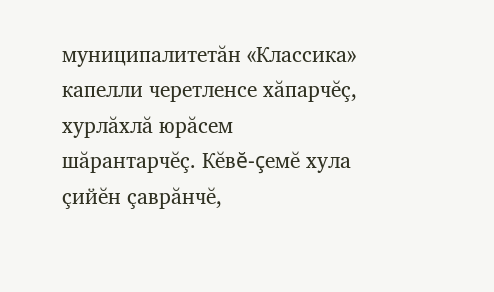муниципалитетăн «Классика» капелли черетленсе хăпарчĕç, хурлăхлă юрăсем шăрантарчĕç. Кĕвĕ-çемĕ хула çийĕн çаврăнчĕ,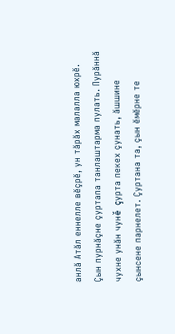анлă Атăл еннелле вĕçрĕ, ун тăрăх малалла юхрĕ.
Çын пурнăçне çуртапа танлаштарма пулать. Пурăннă чухне унăн чунĕ çурта пекех çунать, ăшшине çынсене парнелет. Çуртана та, çын ĕмĕрне те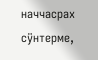наччасрах сÿнтерме,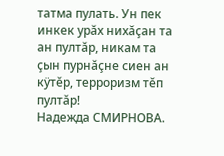татма пулать. Ун пек инкек урăх нихăçан та ан пултăр, никам та çын пурнăçне сиен ан кÿтĕр, терроризм тĕп пултăр!
Надежда СМИРНОВА.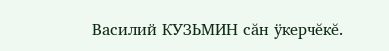Василий КУЗЬМИН сăн ÿкерчĕкĕ.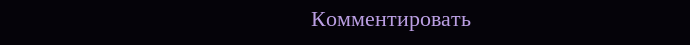Комментировать